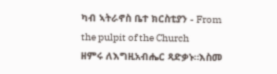ካብ ኣትራኖስ ቤተ ክርስቲያን - From the pulpit of the Church
ዘምሩ ለእግዚአብሔር ጻድቃኑ።እስመ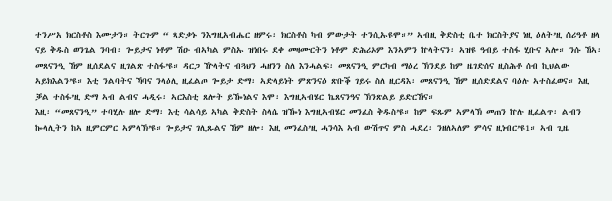ተንሥአ ክርስቶስ እሙታን። ትርጉም “ ጻድቃኑ ንእግዚአብሔር ዘምሩ፡ ክርስቶስ ካብ ምውታት ተንሲኡዩሞ።” ኣብዚ ቅድስቲ ቤተ ክርስትያና ነዚ ዕለት’ዚ ሰሪዓቶ ዘላ ናይ ቅዱስ ወንጌል ንባብ፡ ጐይታና ነቶም ሽዑ ብኣካል ምስኡ ዝነበሩ ደቀ መዛሙርትን ነቶም ድሕሪኦም እንኣምን ኵላትናን፡ ኣዝዩ ዓብይ ተስፋ ሂቡና ኣሎ። ንሱ ኸኣ፡ መጸናንዒ ኸም ዚሰደልና ዚገልጽ ተስፋ’ዩ። ዳርጋ ዅላትና ብጓህን ሓዘንን ስለ እንሓልፍ፡ መጸናንዒ ምርካብ ማዕረ ኽንደይ ከም ዜገድሰና ዚስሕቶ ሰብ ኪህልው ኣይክእልን’ዩ። እቲ ንልባትና ኻባና ንላዕሊ ዚፈልጦ ጐይታ ድማ፡ ኣድላይነት ምጽንናዕ ጽቡቕ ገይሩ ስለ ዚርዳእ፡ መጸናንዒ ኸም ዚሰድደልና ባዕሉ ኣተስፈወና። እዚ ቓል ተስፋ’ዚ ድማ ኣብ ልብና ሓዲሩ፡ ኣርእስቲ ጸሎት ይዀነልና እሞ፡ እግዚኣብሄር ኬጸናንዓና ኽንጽልይ ይድርኸና።
እዚ፡ “መጸናንዒ” ተባሂሉ ዘሎ ድማ፡ እቲ ሳልሳይ ኣካል ቅድስት ስላሴ ዝዀነ እግዚኣብሄር መንፈስ ቅዱስ’ዩ። ከም ፍጹም ኣምላኽ መጠን ኵሉ ዚፈልጥ፡ ልብን ኰላሊትን ከኣ ዚምርምር ኣምላኽ’ዩ። ጐይታና ገሊጹልና ኸም ዘሎ፡ እዚ መንፈስ’ዚ ሓንሳእ ኣብ ውሽጥና ምስ ሓደረ፡ ንዘለኣለም ምሳና ዚነብር’ዩ1። ኣብ ጊዜ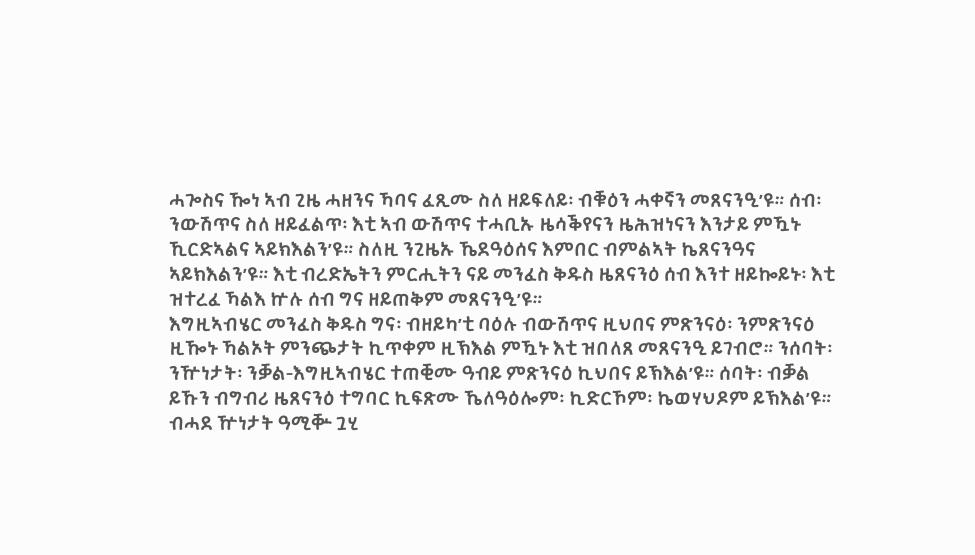ሓጐስና ዀነ ኣብ ጊዜ ሓዘንና ኻባና ፈጺሙ ስለ ዘይፍለይ፡ ብቑዕን ሓቀኛን መጸናንዒ’ዩ። ሰብ፡ ንውሽጥና ስለ ዘይፈልጥ፡ እቲ ኣብ ውሽጥና ተሓቢኡ ዜሳቕየናን ዜሕዝነናን እንታይ ምዃኑ ኺርድኣልና ኣይክእልን’ዩ። ስለዚ ንጊዜኡ ኼደዓዕሰና እምበር ብምልኣት ኬጸናንዓና ኣይክእልን’ዩ። እቲ ብረድኤትን ምርሒትን ናይ መንፈስ ቅዱስ ዜጸናንዕ ሰብ እንተ ዘይኰይኑ፡ እቲ ዝተረፈ ኻልእ ኵሉ ሰብ ግና ዘይጠቅም መጸናንዒ’ዩ።
እግዚኣብሄር መንፈስ ቅዱስ ግና፡ ብዘይካ’ቲ ባዕሉ ብውሽጥና ዚህበና ምጽንናዕ፡ ንምጽንናዕ ዚዀኑ ኻልኦት ምንጭታት ኪጥቀም ዚኽእል ምዃኑ እቲ ዝበለጸ መጸናንዒ ይገብሮ። ንሰባት፡ ንዅነታት፡ ንቓል-እግዚኣብሄር ተጠቒሙ ዓብይ ምጽንናዕ ኪህበና ይኽእል’ዩ። ሰባት፡ ብቓል ይኹን ብግብሪ ዜጸናንዕ ተግባር ኪፍጽሙ ኼለዓዕሎም፡ ኪድርኾም፡ ኬወሃህዶም ይኽእል’ዩ። ብሓደ ዅነታት ዓሚቝ ጓሂ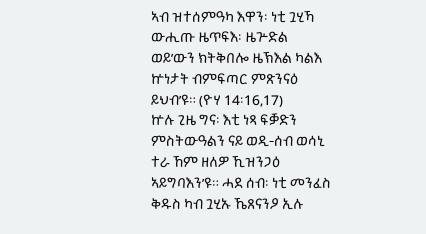ኣብ ዝተሰምዓካ እዋን፡ ነቲ ጓሂኻ ውሒጡ ዜጥፍእ፡ ዜጕድል ወይ’ውን ክትቅበሎ ዜኽእል ካልእ ኵነታት ብምፍጣር ምጽንናዕ ይህብ’ዩ። (ዮሃ 14፡16,17)
ኵሉ ጊዜ ግና፡ እቲ ነጻ ፍቓድን ምስትውዓልን ናይ ወዲ-ሰብ ወሳኒ ተራ ኸም ዘለዎ ኺዝንጋዕ ኣይግባእን’ዩ። ሓደ ሰብ፡ ነቲ መንፈስ ቅዱስ ካብ ጓሂኡ ኼጸናንዖ ኢሉ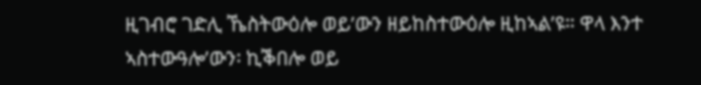ዚገብሮ ገድሊ ኼስትውዕሎ ወይ’ውን ዘይከስተውዕሎ ዚከኣል’ዩ። ዋላ እንተ ኣስተውዓሎ’ውን፡ ኪቕበሎ ወይ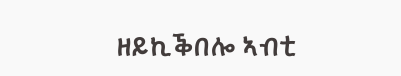ዘይኪቕበሎ ኣብቲ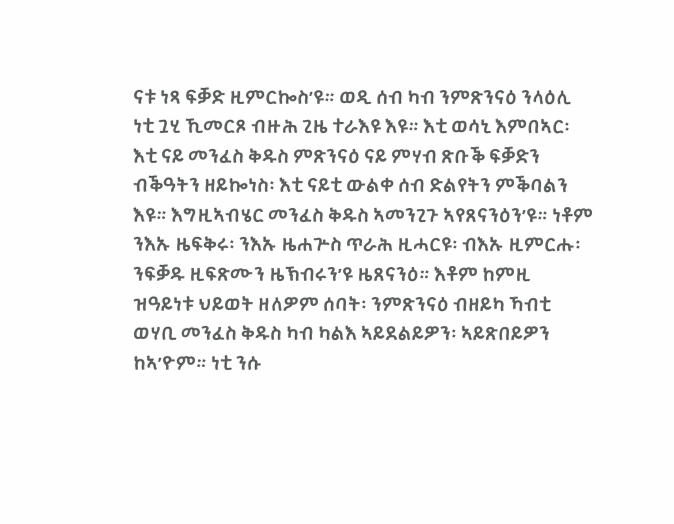ናቱ ነጻ ፍቓድ ዚምርኰስ’ዩ። ወዲ ሰብ ካብ ንምጽንናዕ ንላዕሊ ነቲ ጓሂ ኺመርጾ ብዙሕ ጊዜ ተራእዩ እዩ። እቲ ወሳኒ እምበኣር፡ እቲ ናይ መንፈስ ቅዱስ ምጽንናዕ ናይ ምሃብ ጽቡቕ ፍቓድን ብቕዓትን ዘይኰነስ፡ እቲ ናይቲ ውልቀ ሰብ ድልየትን ምቕባልን እዩ። እግዚኣብሄር መንፈስ ቅዱስ ኣመንጊጉ ኣየጸናንዕን’ዩ። ነቶም ንእኡ ዜፍቅሩ፡ ንእኡ ዜሐጕስ ጥራሕ ዚሓርዩ፡ ብእኡ ዚምርሑ፡ ንፍቓዱ ዚፍጽሙን ዜኽብሩን’ዩ ዜጸናንዕ። እቶም ከምዚ ዝዓይነቱ ህይወት ዘለዎም ሰባት፡ ንምጽንናዕ ብዘይካ ኻብቲ ወሃቢ መንፈስ ቅዱስ ካብ ካልእ ኣይደልይዎን፡ ኣይጽበይዎን ከኣ’ዮም። ነቲ ንሱ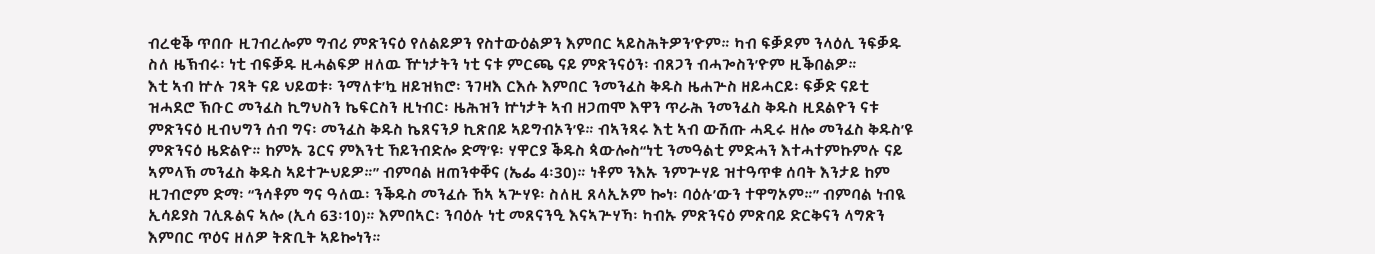ብረቂቕ ጥበቡ ዚገብረሎም ግብሪ ምጽንናዕ የለልይዎን የስተውዕልዎን እምበር ኣይስሕትዎን’ዮም። ካብ ፍቓዶም ንላዕሊ ንፍቓዱ ስለ ዜኽብሩ፡ ነቲ ብፍቓዱ ዚሓልፍዎ ዘለዉ ዅነታትን ነቲ ናቱ ምርጫ ናይ ምጽንናዕን፡ ብጸጋን ብሓጐስን’ዮም ዚቕበልዎ።
እቲ ኣብ ኵሉ ገጻት ናይ ህይወቱ፡ ንማለቱ’ኳ ዘይዝክሮ፡ ንገዛእ ርእሱ እምበር ንመንፈስ ቅዱስ ዜሐጕስ ዘይሓርይ፡ ፍቓድ ናይቲ ዝሓደሮ ኽቡር መንፈስ ኪግህስን ኬፍርስን ዚነብር፡ ዜሕዝን ኵነታት ኣብ ዘጋጠሞ እዋን ጥራሕ ንመንፈስ ቅዱስ ዚደልዮን ናቱ ምጽንናዕ ዚብህግን ሰብ ግና፡ መንፈስ ቅዱስ ኬጸናንዖ ኪጽበይ ኣይግብኦን’ዩ። ብኣንጻሩ እቲ ኣብ ውሽጡ ሓዲሩ ዘሎ መንፈስ ቅዱስ’ዩ ምጽንናዕ ዜድልዮ። ከምኡ ጌርና ምእንቲ ኸይንብድሎ ድማ’ዩ፡ ሃዋርያ ቕዱስ ጳውሎስ“ነቲ ንመዓልቲ ምድሓን እተሓተምኩምሉ ናይ ኣምላኽ መንፈስ ቅዱስ ኣይተጕህይዎ።” ብምባል ዘጠንቀቐና (ኤፌ 4፡30)። ነቶም ንእኡ ንምጕሃይ ዝተዓጥቁ ሰባት እንታይ ከም ዚገብሮም ድማ፡ “ንሳቶም ግና ዓለዉ፡ ንቕዱስ መንፈሱ ኸኣ ኣጕሃዩ፡ ስለዚ ጸላኢኦም ኰነ፡ ባዕሉ’ውን ተዋግኦም።” ብምባል ነብዪ ኢሳይያስ ገሊጹልና ኣሎ (ኢሳ 63፡10)። እምበኣር፡ ንባዕሉ ነቲ መጸናንዒ እናኣጕሃኻ፡ ካብኡ ምጽንናዕ ምጽባይ ድርቅናን ላግጽን እምበር ጥዕና ዘለዎ ትጽቢት ኣይኰነን።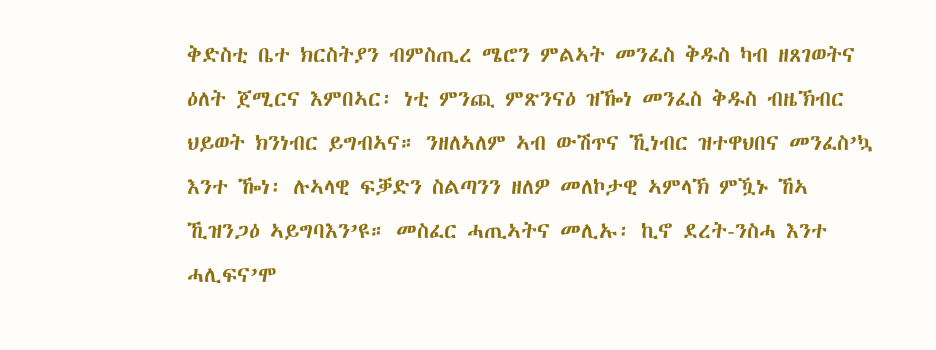ቅድስቲ ቤተ ክርስትያን ብምስጢረ ሜሮን ምልኣት መንፈስ ቅዱስ ካብ ዘጸገወትና ዕለት ጀሚርና እምበኣር፡ ነቲ ምንጪ ምጽንናዕ ዝዀነ መንፈስ ቅዱስ ብዜኽብር ህይወት ክንነብር ይግብኣና። ንዘለኣለም ኣብ ውሽጥና ኺነብር ዝተዋህበና መንፈስ’ኳ እንተ ዀነ፡ ሉኣላዊ ፍቓድን ስልጣንን ዘለዎ መለኮታዊ ኣምላኽ ምዃኑ ኸኣ ኺዝንጋዕ ኣይግባእን’ዩ። መስፈር ሓጢኣትና መሊኡ፡ ኪኖ ደረት-ንስሓ እንተ ሓሊፍና’ሞ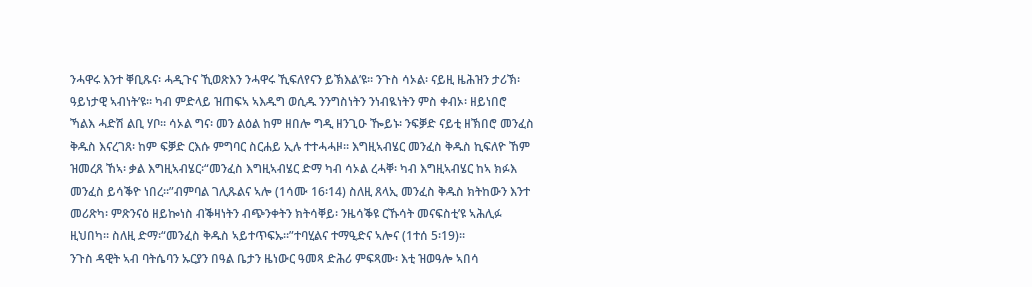ንሓዋሩ እንተ ቐቢጹና፡ ሓዲጉና ኺወጽእን ንሓዋሩ ኺፍለየናን ይኽእል’ዩ። ንጉስ ሳኦል፡ ናይዚ ዜሕዝን ታሪኽ፡ ዓይነታዊ ኣብነት’ዩ። ካብ ምድላይ ዝጠፍኣ ኣእዱግ ወሲዱ ንንግስነትን ንነብዪነትን ምስ ቀብኦ፡ ዘይነበሮ ኻልእ ሓድሽ ልቢ ሃቦ። ሳኦል ግና፡ መን ልዕል ከም ዘበሎ ግዲ ዘንጊዑ ዀይኑ፡ ንፍቓድ ናይቲ ዘኽበሮ መንፈስ ቅዱስ እናረገጸ፡ ከም ፍቓድ ርእሱ ምግባር ስርሐይ ኢሉ ተተሓሓዞ። እግዚኣብሄር መንፈስ ቅዱስ ኪፍለዮ ኸም ዝመረጸ ኸኣ፡ ቃል እግዚኣብሄር፡“መንፈስ እግዚኣብሄር ድማ ካብ ሳኦል ረሓቐ፡ ካብ እግዚኣብሄር ከኣ ክፉእ መንፈስ ይሳቕዮ ነበረ።”ብምባል ገሊጹልና ኣሎ (1ሳሙ 16፡14) ስለዚ ጸላኢ መንፈስ ቅዱስ ክትከውን እንተ መሪጽካ፡ ምጽንናዕ ዘይኰነስ ብቕዛነትን ብጭንቀትን ክትሳቐይ፡ ንዜሳቕዩ ርኹሳት መናፍስቲ’ዩ ኣሕሊፉ ዚህበካ። ስለዚ ድማ፡“መንፈስ ቅዱስ ኣይተጥፍኡ።”ተባሂልና ተማዒድና ኣሎና (1ተሰ 5፡19)።
ንጉስ ዳዊት ኣብ ባትሴባን ኡርያን በዓል ቤታን ዜነውር ዓመጻ ድሕሪ ምፍጻሙ፡ እቲ ዝወዓሎ ኣበሳ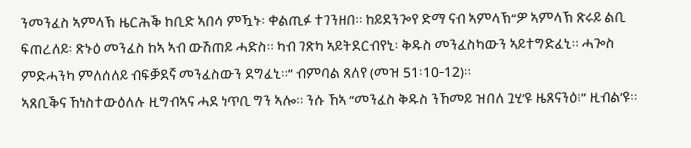ንመንፈስ ኣምላኽ ዜርሕቕ ከቢድ ኣበሳ ምዃኑ፡ ቀልጢፉ ተገንዘበ። ከይደንጐየ ድማ ናብ ኣምላኽ“ዎ ኣምላኽ ጽሩይ ልቢ ፍጠረለይ፡ ጽኑዕ መንፈስ ከኣ ኣብ ውሽጠይ ሓድስ። ካብ ገጽካ ኣይትደርብየኒ፡ ቅዱስ መንፈስካውን ኣይተግድፈኒ። ሓጐስ ምድሓንካ ምለሰለይ ብፍቓደኛ መንፈስውን ደግፈኒ።” ብምባል ጸለየ (መዝ 51፡10-12)።
ኣጸቢቕና ኸነስተውዕለሉ ዚግብኣና ሓደ ነጥቢ ግን ኣሎ። ንሱ ኸኣ “መንፈስ ቅዱስ ንኸመይ ዝበለ ጓሂ’ዩ ዜጸናንዕ፧” ዚብል’ዩ።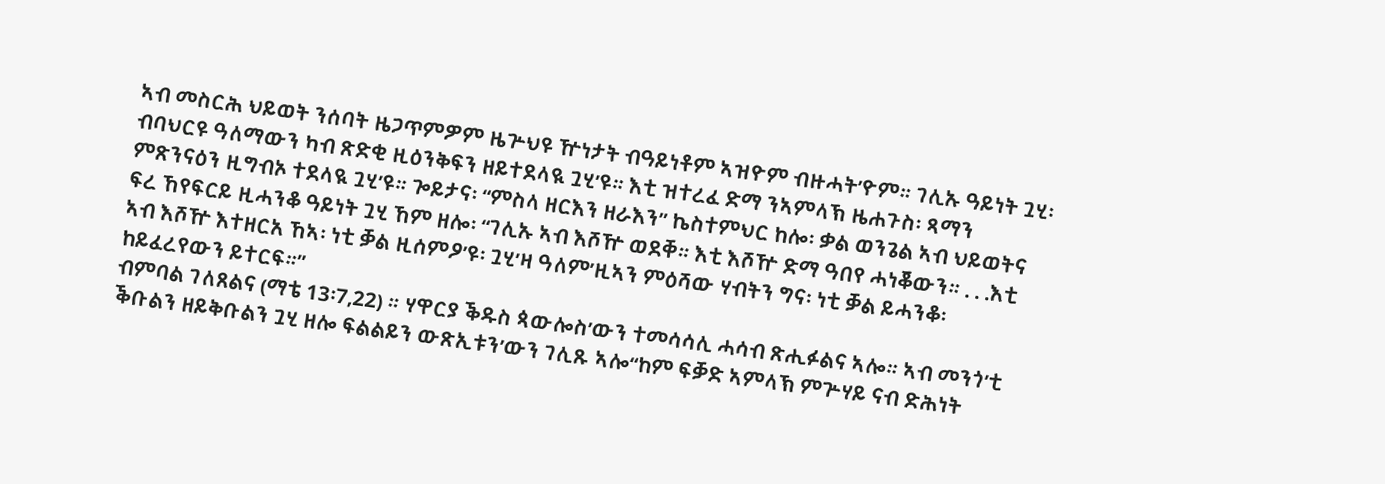ኣብ መስርሕ ህይወት ንሰባት ዜጋጥምዎም ዜጕህዩ ዅነታት ብዓይነቶም ኣዝዮም ብዙሓት’ዮም። ገሊኡ ዓይነት ጓሂ፡ ብባህርዩ ዓለማውን ካብ ጽድቂ ዚዕንቅፍን ዘይተደላዪ ጓሂ’ዩ። እቲ ዝተረፈ ድማ ንኣምላኽ ዜሐጉስ፡ ጻማን ምጽንናዕን ዚግብኦ ተደላዪ ጓሂ’ዩ። ጐይታና፡ “ምስላ ዘርእን ዘራእን” ኬስተምህር ከሎ፡ ቃል ወንጌል ኣብ ህይወትና ፍረ ኸየፍርይ ዚሓንቆ ዓይነት ጓሂ ኸም ዘሎ፡ “ገሊኡ ኣብ እሾዅ ወደቐ። እቲ እሾዅ ድማ ዓበየ ሓነቖውን። . . .እቲ ኣብ እሾዅ እተዘርአ ኸኣ፡ ነቲ ቓል ዚሰምዖ’ዩ፡ ጓሂ’ዛ ዓለም’ዚኣን ምዕሻው ሃብትን ግና፡ ነቲ ቓል ይሓንቆ፡ ከይፈረየውን ይተርፍ።”
ብምባል ገለጸልና (ማቴ 13፡7,22) ። ሃዋርያ ቕዱስ ጳውሎስ’ውን ተመሳሳሊ ሓሳብ ጽሒፉልና ኣሎ። ኣብ መንጎ’ቲ ቕቡልን ዘይቅቡልን ጓሂ ዘሎ ፍልልይን ውጽኢቱን’ውን ገሊጹ ኣሎ“ከም ፍቓድ ኣምላኽ ምጕሃይ ናብ ድሕነት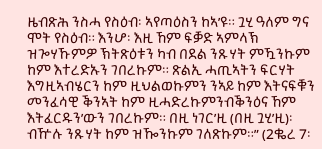ዜብጽሕ ንስሓ የስዕብ፡ ኣየጣዕስን ከኣ’ዩ። ጓሂ ዓለም ግና ሞት የስዕብ። እንሆ፡ እዚ ኸም ፍቓድ ኣምላኽ ዝጐሃኹምዎ ኽትጽዕቱን ካብ በደል ንጹሃት ምዃንኩም ከም እተረድኡን ገበረኩም። ጽልኢ ሓጢኣትን ፍርሃት እግዚኣብሄርን ከም ዚህልወኩምን ንኣይ ከም እትናፍቑን መንፈሳዊ ቕንኣት ከም ዚሓድረኩምንብቕንዕና ኸም እትፈርዱን’ውን ገበረኩም። በዚ ነገር’ዚ (በዚ ጓሂ’ዚ)፡ብዅሉ ንጹሃት ከም ዝዀንኩም ገለጽኩም።” (2ቈረ 7፡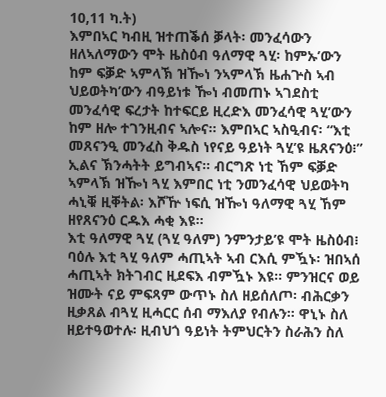10,11 ካ.ት)
እምበኣር ካብዚ ዝተጠቕሰ ቓላት፡ መንፈሳውን ዘለኣለማውን ሞት ዜስዕብ ዓለማዊ ጓሂ፡ ከምኡ’ውን ከም ፍቓድ ኣምላኽ ዝዀነ ንኣምላኽ ዜሐጕስ ኣብ ህይወትካ’ውን ብዓይነቱ ዀነ ብመጠኑ ኣገደስቲ መንፈሳዊ ፍረታት ከተፍርይ ዚረድእ መንፈሳዊ ጓሂ’ውን ከም ዘሎ ተገንዚብና ኣሎና። እምበኣር ኣስዒብና፡ “እቲ መጸናንዒ መንፈስ ቅዱስ ነየናይ ዓይነት ጓሂ’ዩ ዜጸናንዕ፧” ኢልና ኽንሓትት ይግብኣና። ብርግጽ ነቲ ኸም ፍቓድ ኣምላኽ ዝዀነ ጓሂ እምበር ነቲ ንመንፈሳዊ ህይወትካ ሓኒቑ ዚቐትል፡ እሾዅ ነፍሲ ዝዀነ ዓለማዊ ጓሂ ኸም ዘየጸናንዕ ርዱእ ሓቂ እዩ።
እቲ ዓለማዊ ጓሂ (ጓሂ ዓለም) ንምንታይ’ዩ ሞት ዜስዕብ፧ ባዕሉ እቲ ጓሂ ዓለም ሓጢኣት ኣብ ርእሲ ምዃኑ፡ ዝበኣሰ ሓጢኣት ክትገብር ዚደፍእ ብምዃኑ እዩ። ምንዝርና ወይ ዝሙት ናይ ምፍጻም ውጥኑ ስለ ዘይሰለጦ፡ ብሕርቃን ዚቃጸል ብጓሂ ዚሓርር ሰብ ማእለያ የብሉን። ዋኒኑ ስለ ዘይተዓወተሉ፡ ዚብህጎ ዓይነት ትምህርትን ስራሕን ስለ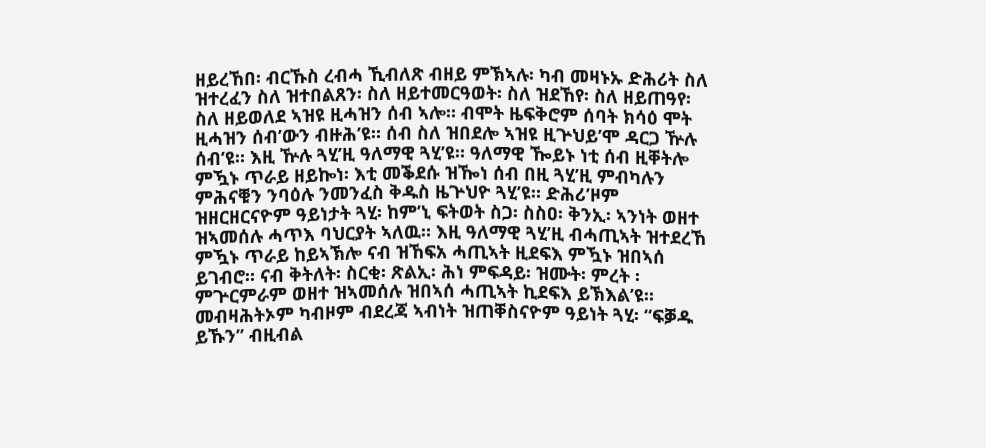ዘይረኸበ፡ ብርኹስ ረብሓ ኺብለጽ ብዘይ ምኽኣሉ፡ ካብ መዛኑኡ ድሕሪት ስለ ዝተረፈን ስለ ዝተበልጸን፡ ስለ ዘይተመርዓወት፡ ስለ ዝደኸየ፡ ስለ ዘይጠዓየ፡ ስለ ዘይወለደ ኣዝዩ ዚሓዝን ሰብ ኣሎ። ብሞት ዜፍቅሮም ሰባት ክሳዕ ሞት ዚሓዝን ሰብ’ውን ብዙሕ’ዩ። ሰብ ስለ ዝበደሎ ኣዝዩ ዚጕህይ’ሞ ዳርጋ ዅሉ ሰብ’ዩ። እዚ ዅሉ ጓሂ’ዚ ዓለማዊ ጓሂ’ዩ። ዓለማዊ ዀይኑ ነቲ ሰብ ዚቐትሎ ምዃኑ ጥራይ ዘይኰነ፡ እቲ መቕደሱ ዝዀነ ሰብ በዚ ጓሂ’ዚ ምብካሉን ምሕናቑን ንባዕሉ ንመንፈስ ቅዱስ ዜጕህዮ ጓሂ’ዩ። ድሕሪ’ዞም ዝዘርዘርናዮም ዓይነታት ጓሂ፡ ከም’ኒ ፍትወት ስጋ፡ ስስዐ፡ ቅንኢ፡ ኣንነት ወዘተ ዝኣመሰሉ ሓጥእ ባህርያት ኣለዉ። እዚ ዓለማዊ ጓሂ’ዚ ብሓጢኣት ዝተደረኸ ምዃኑ ጥራይ ከይኣኽሎ ናብ ዝኸፍአ ሓጢኣት ዚደፍእ ምዃኑ ዝበኣሰ ይገብሮ። ናብ ቅትለት፡ ስርቂ፡ ጽልኢ፡ ሕነ ምፍዳይ፡ ዝሙት፡ ምረት ፡ ምጕርምራም ወዘተ ዝኣመሰሉ ዝበኣሰ ሓጢኣት ኪደፍእ ይኽእል’ዩ። መብዛሕትኦም ካብዞም ብደረጃ ኣብነት ዝጠቐስናዮም ዓይነት ጓሂ፡ “ፍቓዱ ይኹን” ብዚብል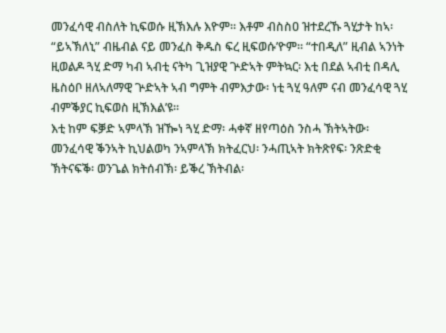መንፈሳዊ ብስለት ኪፍወሱ ዚኽእሉ እዮም። እቶም ብስስዐ ዝተደረኹ ጓሂታት ከኣ፡ “ይኣኽለኒ” ብዜብል ናይ መንፈስ ቅዱስ ፍረ ዚፍወሱ’ዮም። “ተበዲለ” ዚብል ኣንነት ዚወልዶ ጓሂ ድማ ካብ ኣብቲ ናትካ ጊዝያዊ ጕድኣት ምትኳር፡ እቲ በደል ኣብቲ በዳሊ ዜስዕቦ ዘለኣለማዊ ጕድኣት ኣብ ግምት ብምእታው፡ ነቲ ጓሂ ዓለም ናብ መንፈሳዊ ጓሂ ብምቕያር ኪፍወስ ዚኽእል’ዩ።
እቲ ከም ፍቓድ ኣምላኽ ዝዀነ ጓሂ ድማ፡ ሓቀኛ ዘየጣዕስ ንስሓ ኽትኣትው፡ መንፈሳዊ ቕንኣት ኪህልወካ ንኣምላኽ ክትፈርህ፡ ንሓጢኣት ክትጽየፍ፡ ንጽድቂ ኽትናፍቕ፡ ወንጌል ክትሰብኽ፡ ይቕረ ኽትብል፡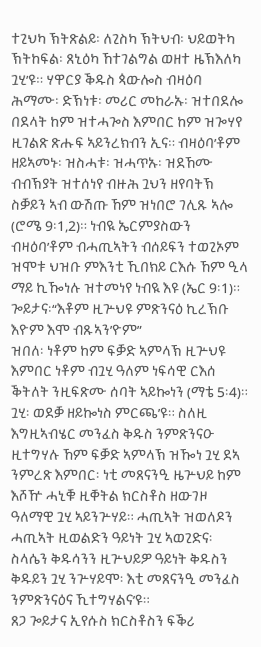ተጊህካ ኽትጽልይ፡ ለጊስካ ኽትህብ፡ ህይወትካ ኽትከፍል፡ ጸኒዕካ ኸተገልግል ወዘተ ዜኽእለካ ጓሂ’ዩ። ሃዋርያ ቕዱስ ጳውሎስ ብዛዕባ ሕማሙ፡ ድኽነቱ፡ መሪር መከራኡ፡ ዝተበደሎ በደላት ከም ዝተሓጐስ እምበር ከም ዝጐሃየ ዚገልጽ ጽሑፍ ኣይንረክብን ኢና። ብዛዕባ’ቶም ዘይኣመኑ፡ ዝስሓቱ፡ ዝሓጥኡ፡ ዝደኸሙ ብብኽያት ዝተሰነየ ብዙሕ ጓህን ዘየባትኽ ስቓይን ኣብ ውሽጡ ኸም ዝነበሮ ገሊጹ ኣሎ (ሮሜ 9፡1,2)። ነብዪ ኤርምያስውን ብዛዕባ’ቶም ብሓጢኣትን ብሰይፍን ተወጊኦም ዝሞቱ ህዝቡ ምእንቲ ኺበክይ ርእሱ ኸም ዒላ ማይ ኪዀነሉ ዝተመነየ ነብዪ እዩ (ኤር 9፡1)። ጐይታና፡“እቶም ዚጕህዩ ምጽንናዕ ኪረኽቡ እዮም እሞ ብጹኣን’ዮም”
ዝበለ፡ ነቶም ከም ፍቓድ ኣምላኽ ዚጕህዩ እምበር ነቶም ብጓሂ ዓለም ነፍሳዊ ርእሰ ቕትለት ንዚፍጽሙ ሰባት ኣይኰነን (ማቴ 5፡4)። ጓሂ፡ ወደቓ ዘይኰነስ ምርጫ’ዩ። ስለዚ እግዚኣብሄር መንፈስ ቅዱስ ንምጽንናዑ ዚተግሃሉ ኸም ፍቓድ ኣምላኽ ዝዀነ ጓሂ ደኣ ንምረጽ እምበር፡ ነቲ መጸናንዒ ዜጕህይ ከም እሾዅ ሓኒቑ ዚቐትል ክርስቶስ ዘውገዞ ዓለማዊ ጓሂ ኣይንጕሃይ። ሓጢኣት ዝወለዶን ሓጢኣት ዚወልድን ዓይነት ጓሂ ኣወጊድና፡ ስላሴን ቅዱሳንን ዚጕህይዎ ዓይነት ቅዱስን ቅዱይን ጓሂ ንጕሃይሞ፡ እቲ መጸናንዒ መንፈስ ንምጽንናዕና ኺተግሃልና’ዩ።
ጸጋ ጐይታና ኢየሱስ ክርስቶስን ፍቕሪ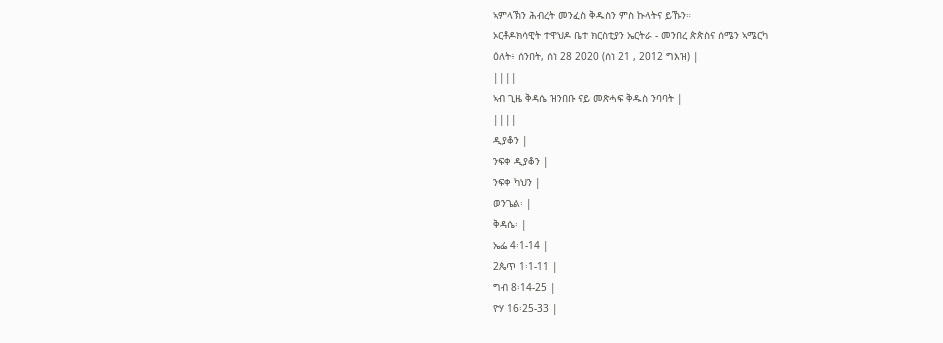ኣምላኽን ሕብረት መንፈስ ቅዱስን ምስ ኩላትና ይኹን።
ኦርቶዶክሳዊት ተዋህዶ ቤተ ክርስቲያን ኤርትራ - መንበረ ጵጵስና ሰሜን ኣሜርካ
ዕለት፥ ሰንበት, ሰነ 28 2020 (ሰነ 21 , 2012 ግእዝ) |
||||
ኣብ ጊዜ ቅዳሴ ዝንበቡ ናይ መጽሓፍ ቅዱስ ንባባት |
||||
ዲያቆን |
ንፍቀ ዲያቆን |
ንፍቀ ካህን |
ወንጌል፡ |
ቅዳሴ፡ |
ኤፌ 4፡1-14 |
2ጴጥ 1፡1-11 |
ግብ 8፡14-25 |
ዮሃ 16፡25-33 |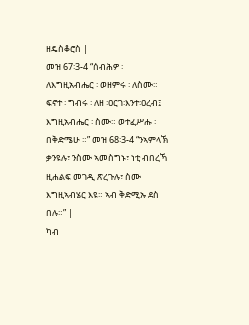ዘዴስቆሮስ |
መዝ 67፡3-4 “ሰብሕዎ ፡ ለእግዚአብሔር ፡ ወዘምሩ ፡ ለስሙ። ፍኖተ ፡ ግብሩ ፡ ለዘ ፡ዐርገ፡እንተ፡ዐረብ፤ እግዚአብሔር ፡ ስሙ። ወተፈሥሑ ፡ በቅድሜሁ ።” መዝ 68፡3-4 “ንኣምላኽ ቃንዩሉ፣ ንስሙ ኣመስግኑ፣ ነቲ ብበረኻ ዚሐልፍ መገዲ ጽረጉሉ፣ ስሙ እግዚኣብሄር እዩ። ኣብ ቅድሚኡ ደስ በሉ።” |
ካብ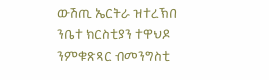ውሽጢ ኤርትራ ዝተረኽበ ንቤተ ክርስቲያን ተዋህዶ ንምቁጽጻር ብመንግስቲ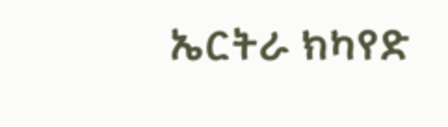ኤርትራ ክካየድ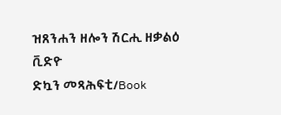ዝጸንሐን ዘሎን ሽርሒ ዘቃልዕ ቪድዮ
ድኳን መጻሕፍቲ/Book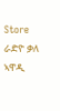Store
ራድዮ ቃለ ኣዋዲ